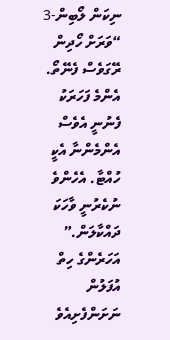ނިކަން ލޯބިން-3
“ވަރަށް ހޯދިން ރޭގަވެސް ފެނޭތޯ. އެންމެ ފަހަރަކު ފެނުނީ އެވެސް އެންމެންނާ އެކީ ހުއްޓާ. އެހެންވެ ނުކެރުނީ ވާހަކަ ދައްކާލަން.” އަހަރެންގެ ހިތް އުފަލުން ނަށަންފެށިއެވެ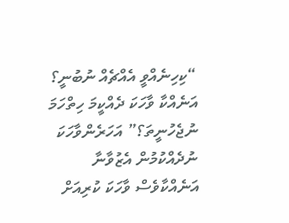“ކިހިނެއްވީ އެއްޗެއް ނުބުނީ؟ އަނެއްކާ ވާހަކަ ދެއްކީމަ ހިތްހަމަ ނުޖެހުނީތަ؟” އަހަރެންވާހަކަ ނުދެއްކުމުން އެޒުވާނާ އަނެއްކާވެސް ވާހަކަ ކުރިއަށް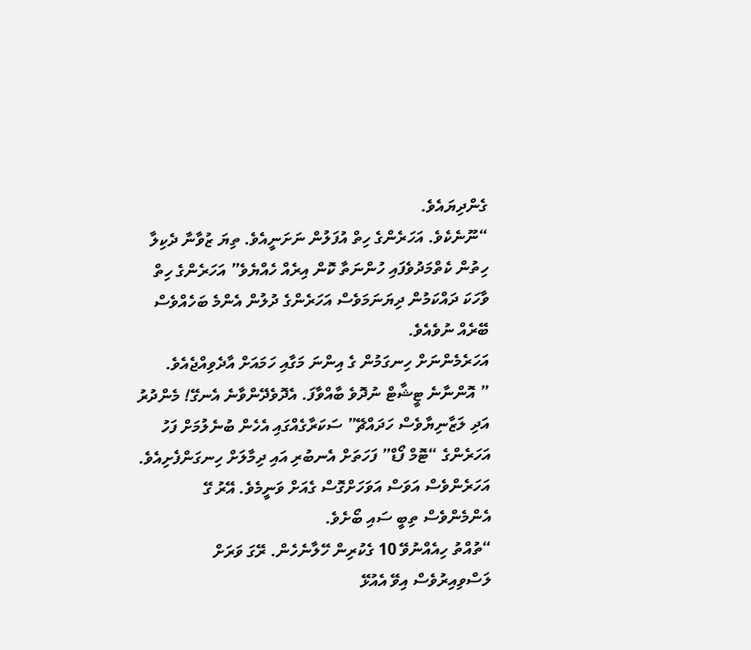ގެންދިޔައެވެ.
“ނޫނެކެވެ. އަހަރެންގެ ހިތް އުފަލުން ނަށަނީއެވެ. ތިޔަ ޒުވާނާ ދެކިލާ ހިތުން ކެތްމަދުވެފައި ހުންނަތާ ކޮން އިރެއް ހެއްޔެވެ” އަހަރެންގެ ހިތް ވާހަކަ ދައްކަމުން ދިޔަނަމަވެސް އަހަރެންގެ ދުލުން އެންމެ ބަހެއްވެސް ބޭރެއް ނުވެއެވެ.
އަހަރެމެންނަށް ހިނގަމުން ގެ އިންނަ މަގާއި ހަމައަށް އާދެވިއްޖެއެވެ.
” އޮންނާނެ ޓީޝާޓް ނުދޮވެ ބާއްވާފަ. އެދޮވެދޭންވާނެ އެނގޭ! މެންދުރު އަދި ލަޒާނިޔާވެސް ހަދައްޗޭ” ސަކަރާގެއްގައި އެހެން ބުނެލުމަށް ފަހު އަހަރެންގެ “ޓޮމް ފޯޑް” ފަހަތަށް އެނބުރި އައި ދިމާލަށް ހިނގަންފެށިއެވެ. އަހަރެންވެސް އަވަސް އަވަހަށްގޮސް ގެއަށް ވަނީމެވެ. އޭރު ގޭ އެންމެންވެސް ތިބީ ސައި ބޯށެވެ.
“ތުއްތު ހިއެއްނުވޭ 10 ގެކުރިން ހޭލާނެހެން. ރޭގަ ވަރަށް ލަސްވިއިރުވެސް އިވޭ އެއުޅޭ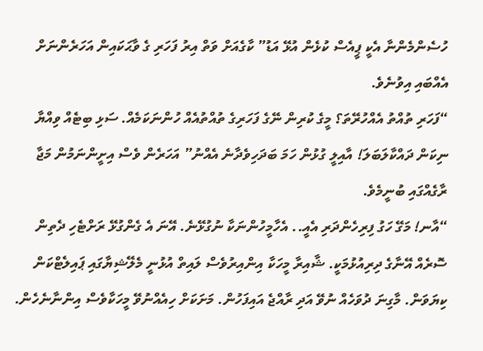ހުސެންމެންނާ އެކީ ޕީއެސް ކުޅެން އުޅޭ އަޑު” ކާގެއަށް ވަތް އިރު ފަހަރި ގެ ވާޙަކައިން އަހަރެންނަށް އެއްބައި އިވުނެވެ.
“ފަހަރި ތުއްތު އެއްހުރޭތަ؟ މީގެ ކުރިން ނޭގެ ފަހަރިގެ ތުއްތުއެއް ހުންނަކަމެއް. ސަޅި ބިޓެއް ވިއްޔާ ނިކަން ދައްކާލަބަލަ! އާއިލީ ގުޅުން ހަމަ ބަދަހިވެދާނެ އެއްނު” އަހަރެން ވެސް އިށީންނަމުން މަޖާ ރާގެއްގައި ބުނީމެވެ.
“އާނ! މަގޭ ހަގު ފިރިހެންދަރި އެއީ.. އެހާމީހުންނަކާ ނުގުޅޭނެ. އޭނަ އެ ގެންގުޅޭ ރަށްޓެހި ދެތިން ސޮރެއް އޭނާގެ ދިރިއުޅުމަކީ. ޝާއިރާ މީހަކާ އިންއިރުވެސް ލައިތް އުޅުނީ މެލޭޝިޔާގައި ޕައިލެޓްކަން ކިޔަވަން. މާގިނަ ދުވަހެއް ނުވޭ އަދި ރާއްޖެ އައިފަހުން. މަށަކަށް ހިއެއްނުވޭ މީހަކާވެސް އިންނާނެހެން.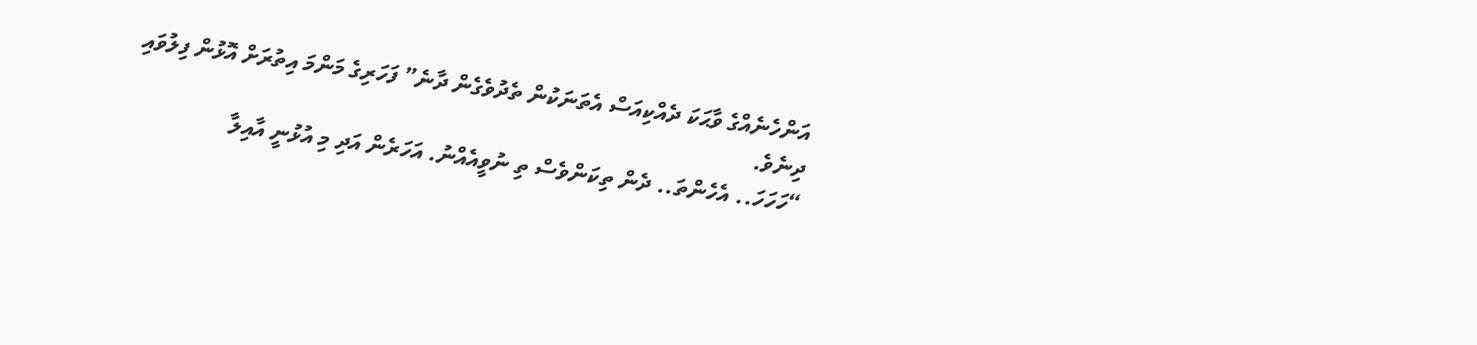އަންހެނެއްގެ ވާޙަކަ ދެއްކިއަސް އެތަނަކުން ތެދުވެގެން ދާނެ” ފަހަރިގެ މަންމަ އިތުރަށް އޮޅުން ފިލުވައި ދިނެވެ.
“ހަހަހަ.. އެހެންތަ.. ދެން ތިކަންވެސް ތި ނުވީއެއްނު. އަހަރެން އަދި މި އުޅުނީ އާއިލާ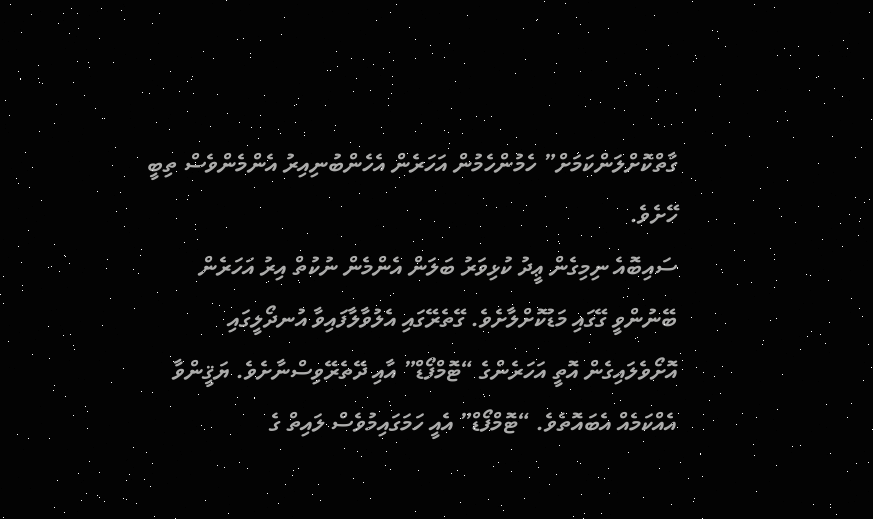ގާތްކޮށްލަންކަމަށް” ހެމުންހެމުން އަހަރެން އެހެންބުނިއިރު އެންމެންވެސް ތިބީ ހޭށެވެ.
ސައިބޮއެ ނިމިގެން ޢީދު ކުޅިވަރު ބަލަން އެންމެން ނުކުތް އިރު އަހަރެން ބޭނުންވީ ގޭގައި މަޑުކޮށްލާށެވެ. ގޭތެރޭގައި އެލުވާލާފައިވާ އުނދޯލީގައި އޮށޯވެލައިގެން އޮތީ އަހަރެންގެ “ޓޮމްފޯޑް” އާއި ދޭތެރޭވިސްނާށެވެ. ޔަޤީންވާ އެއްކަމެއް އެބައޮތެވެ. “ޓޮމްފޯޑް” އެއީ ހަމަގައިމުވެސް ލައިތް ގެ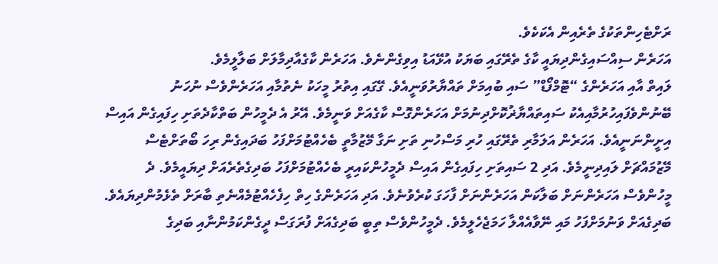ރަށްޓެހިންތަކުގެ ތެރެއިން އެކަކެވެ.
އަހަރެން ސިއްސައިގެންދިޔައީ ކާގެ ތެރޭގައި ބަޔަކު އުޅޭއަޑު އިވިގެންނެވެ. އަހަރެން ކާގެއާދިމާލަށް ބަލާލީމެވެ.
ލައިތް އާއި އަހަރެންގެ “ޓޮމްފޯޑް” ސައި ބުއިމަށް ތައްޔާރުވަނީއެވެ. ގޭގައި އިތުރު މީހަކު ނެތުމާއި އަހަރެންވެސް ނުހަނު ބޭނުންވެފައިހުރުމާއިއެކު ސައިތައްޔާޜުކޮށްދިނުމަށް އަހަރެންގޮސް ކާގެއަށް ވަނީމެވެ. އޭރު އެ ދެމީހުން ބަތްކާދެތަށި ހިފައިގެން އައިސް އިށީންނަނީއެވެ. އަހަރެން އަލަމާރި ތެރޭގައި ހުރި މަސްހުނި ތަށި ނަގާ މޭޒުމާތީ ބެހެއްޓުމަށްފަހު ބަދައިގެން ރިހަ ބޯތަށްޓެސް މޭޒުމައްޗަށް ލައިދިނީމެވެ. އަދި 2 ސައިތަށި ހިފައިގެން އައިސް ދެމީހުންކައިރީ ބެހެއްޓުމަށްފަހު ބަދިގެތެރެއަށް ދިޔައީމެވެ. ދެ މީހުންވެސް އަހަރެންނަށް ބަލާކަން އަހަރެންނަށް ފާހަގަ ކުރެވުނެވެ. އަދި އަހަރެންގެ ހިތް ހިފެހެއްޓުމެއްނެތި ބާރަށް ތެޅެމުންދިޔައެވެ.
ބަދިގެއަށް ވަނުމަށްފަހު މައި ނޭވާއެއްލާ ހަމަޖެހެލީމެވެ. ދެމީހުންވެސް ތިބީ ބަދިގެއަށް ފުރަގަސް ދީގެންކަމުންނާއި ބަދިގެ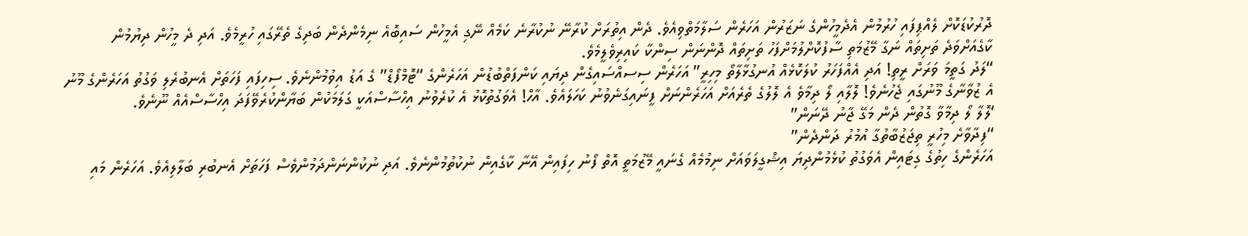ދޮރުކުޑަކޮށް ލެއްޕިފައި ހުރުމުން އެދެމީހުންގެ ނަޒަރުން އަހަރެން ސަލާމަތްވިއެވެ. ދެން އިތުރަށް ކުރާނޭ ނުކުރާނެ ކަމެއް ނޭގި އެމީހުން ސައިބޮއެ ނިމެންދެން ބަދިގެ ތެރޭގައި ހުރީމެވެ. އަދި ދެ މީހުން ދިޔުމުން ކާގެއަށްވަދެ ތަށިތައް ނަގާ މޭޒުމަތި ސާފުކޮށްލުމަށްފަހު ތަށިތައް ދޮންނަން ސިންކާ ކައިރިވެލީމެވެ.
“ލަދު ގަތީމަ ވަރަށް ރީތި! އަދި އެއްފަހަރު ކުލަކޮޅެއް އުނގުޅާލާތޯ މިހިރީ” އަހަރެން ސިސއްސައިގެން ދިޔައި ކަންފަތްބުޑުން އަހަރެންގެ “ޓޮމްފޯޑް” ގެ އަޑު އިވުމުންނެވެ. ސިހިފައި ފަހަތަށް އެނބުރެލި ވަގުތު އަހަރެންގެ މޫނު އެ ޒުވާނާގެ މޫނުގައި ޖެހުނެވެ! ލޮލާއި ލޯ ދިމާވެ އެ ލޮލުގެ ތެރެއަށް އަހަރެންނަށް ފީނައިގަނެވުނު ކަހަލައެވެ. އާހް! އެވަގުތުކޮޅު އެ ކުރެވުނު އިހްސާސްއަކީ ގަލަމަކުން ބަޔާންކުރެވޭފަދަ އިހްސާސްއެއް ނޫނެވެ.
‘ލޮލާ ލޯ ދިމާވާ ގޮތުން ދެން މަގޭ ޖާނު ދޭނަން”
“ފިދާވާށެ މިހުރީ ތިޖަޒުބާތުގާ އުމުރު ދަންދެން”
އަހަރެންގެ ހިތުގެ ގިޓައިން އެވަގުތު ކުޅެމުންދިޔަ އިޝްގީލަވައަށް ނިމުމެއް ގެނައީ މޭޒުމަތީ އޮތް ފޯނު ހިފައިން އޭނާ ކާގެއިން ނުކުތުމުންނެވެ. އަދި ނުކުންނަންދަމުންވެސް ފަހަތަށް އެނބުރި ބަލާލިއެވެ. އަހަރެން މައި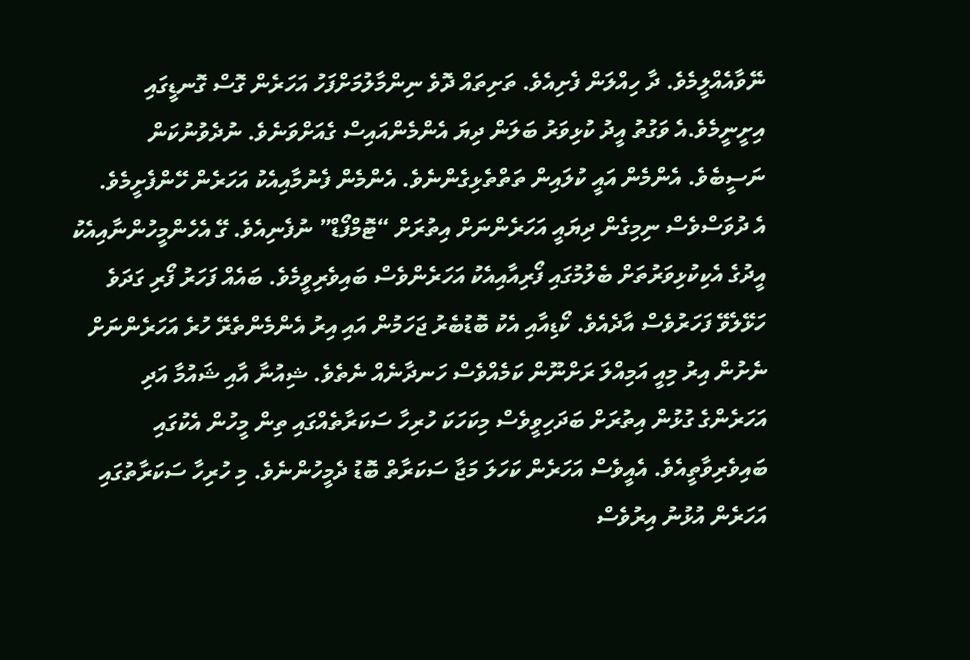ނޭވާއެއްލީމެވެ. ދާ ހިއްލަން ފެށިއެވެ. ތަށިތައް ދޮވެ ނިންމާލުމަށްފަހު އަހަރެން ގޮސް ގޮނޑީގައި އިށީނީމެވެ.އެ ވަގުތު އީދު ކުޅިވަރު ބަލަން ދިޔަ އެންމެންއައިސް ގެއަށްވަނެވެ. ނުދެވުނުކަން ނަސީބެވެ. އެންމެން އައީ ކުލައިން ތަތްތެޅިގެންނެވެ. އެންމެން ފެނުމާއިއެކު އަހަރެން ހޭންފެށީމެވެ.
އެ ދުވަސްވެސް ނިމިގެން ދިޔައީ އަހަރެންނަށް އިތުރަށް “ޓޮމްފޯޑް” ނުފެނިއެވެ. ގޭ އެހެންމީހުންނާއިއެކު އީދުގެ އެކިކުޅިވަރުތަށް ބެލުމުގައި ފޯރިއާއިއެކު އަހަރެންވެސް ބައިވެރިވީމެވެ. ބައެއް ފަހަރު ފޯރި ގަދަވެ ހަޅޭލެވޭ ފަހަރުވެސް އާދެއެވެ. ކޯޑިއާއި އެކު ބޮޑުބެރު ޖަހަމުން އައި އިރު އެންމެންތެރޭ ހުރެ އަހަރެންނަށް ނެށުން އިރު މިއީ އަމިއްލަ ރަށްނޫން ކަމެއްވެސް ހަނދާނެއް ނެތެވެ. ޝިއުނާ އާއި ޝައުމާ އަދި އަހަރެންގެ ގުޅުން އިތުރަށް ބަދަހިވީވެސް މިކަހަކަ ހުރިހާ ސަކަރާތެއްގައި ތިން މީހުން އެކުގައި ބައިވެރިވާތީއެވެ. އެއީވެސް އަހަރެން ކަހަލަ މަޖާ ސަކަރާތް ބޮޑު ދެމީހުންނެވެ. މި ހުރިހާ ސަކަރާތުގައި އަހަރެން އުޅުނު އިރުވެސް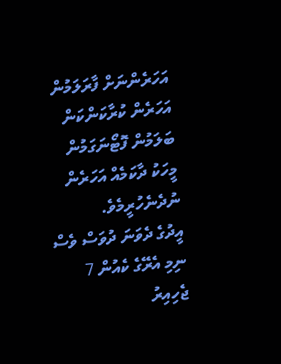އަހަރެންނަށް ފާރަލަމުން އަހަރެން ކުރާކަންކަން ބަލަމުން ފޮޓޯނަގަމުން މީހަކު ދާކަމެއް އަހަރެން ނުދެނެހުރީމެވެ.
އީދުގެ ދެވަނަ ދުވަސް ވެސް ނިމި އެރޭގެ ކެއުން 7 ޖެހިއިރު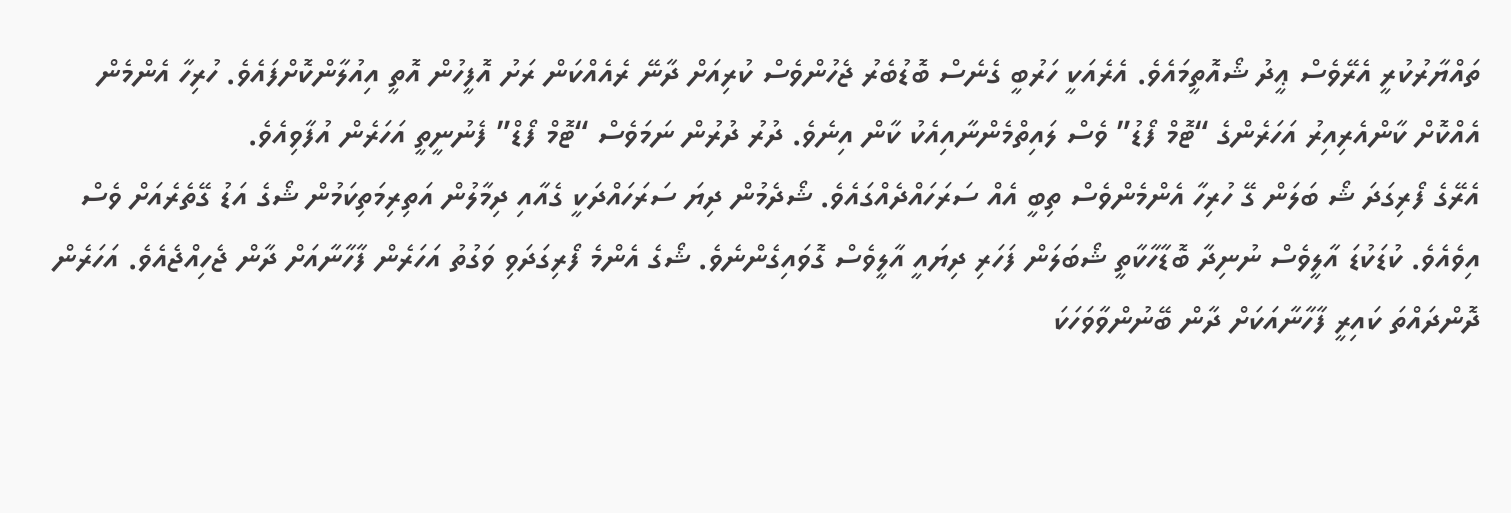ތައްޔާރުކުރީ އެރޭވެސް ޢީދު ޝޯއޮތީމައެވެ. އެރެއަކީ ހަރުބީ ގެނެސް ބޮޑުބެރު ޖެހުންވެސް ކުރިއަށް ދާނޭ ރެއެއްކަން ރަށު އޮފީހުން އޮތީ އިއުލާންކޮށްފައެވެ. ހުރިހާ އެންމެން އެއްކޮށް ކާންއެރިއިރު އަހަރެންގެ “ޓޮމް ފޯޑު” ވެސް ލައިތްމެންނާއިއެކު ކާން އިނެވެ. ދުރު ދުރުން ނަމަވެސް “ޓޮމް ފޯޑް” ފެނުނީތީ އަހަރެން އުފާވިއެވެ.
އެރޭގެ ފޯރިގަދަ ޝޯ ބަލަން ގޭ ހުރިހާ އެންމެންވެސް ތިބީ އެއް ސަރަހައްދެއްގައެވެ. ޝޯދެމުން ދިޔަ ސަރަހައްދަކީ ގެއާއި ދިމާލުން އަތިރިމަތިކަމުން ޝޯގެ އަޑު ގޭތެރެއަށް ވެސް އިވެއެވެ. ކުޑަކުޑަ އާލީވެސް ނުނިދާ ބޮޑާހާކާތީ ޝޯބަލަން ފަހަރި ދިޔައީ އާލީވެސް ގޮވައިގެންނެވެ. ޝޯގެ އެންމެ ފޯރިގަދަވި ވަގުތު އަހަރެން ފާހާނާއަށް ދާން ޖެހިއްޖެއެވެ. އަހަރެން ދޮންދައްތަ ކައިރީ ފާހާނާއަކަށް ދާން ބޭނުންވާވަހަކަ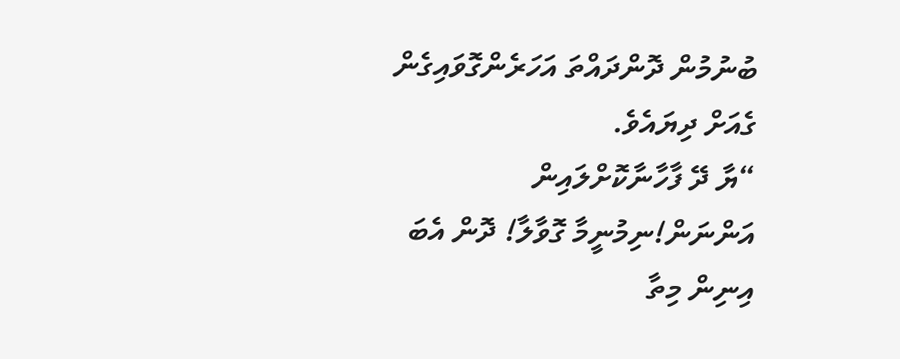ބުނުމުން ދޮންދައްތަ އަހަރެންގޮވައިގެން ގެއަށް ދިޔައެވެ.
“ޔާ ދޭ ފާހާނާކޮށްލައިން އަންނަން!ނިމުނީމާ ގޮވާލާ! ދޮން އެބަ އިނިން މިތާ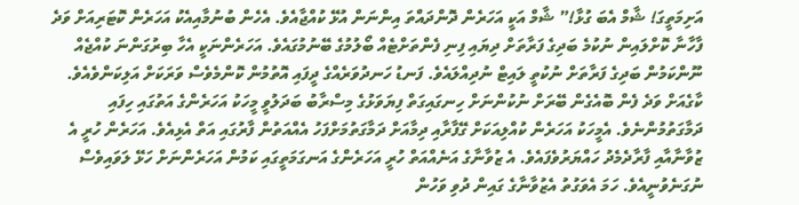އަށިމަތީގަ! ޝާމް އެބަ ގުޅާ!” ޝާމް އަކީ އަހަރެން ދޮންދައްތަ އިންނަން އުޅޭ ކުއްޖާއެވެ. އެހެން ބުނުމާއިއެކު އަހަރެން ކޮޓަރިއަށް ވަދެ ފާހާނާ ކޮށްލައިން ނުކުމެ ބަދިގެ ފަރާތަށް ދިޔައި ފިނި ފެންތަށްޓެއް ބޯލުމުގެ ބޭނުމުގައެވެ. އަހަރެންނަކީ އެހާ ބިރުގަންނަ ކުއްޖެއް ނޫންކަމުން ބަދިގެ ފަރާތަށް ނުކުތީ ލައިޓް ނުދިއްލައެވެ. ފަނޑު ހަނދުވަރެއްގެ ދީފައި އޮތުމުން ކޮންމެވެސް ވަރަކަށް އަލިކަންވެއެވެ.
ކާގެއަށް ވަދެ ފެން ބޮއެގެން ބޭރަށް ނުކުންނަށް ހިނގައިގަތް ފިޔަވަޅުގެ މިސްރާބު ބަދަލުވީ މީހަކު އަހަރެންގެ އަތުގައި ހިފައި ދަމާގަތުމުންނެވެ. އެމީހަކު އަހަރެން ކުއްލިއަކަށް ގޭފާރާއި ދިމާއަށް ދަމާގަތުމަށްފަހު އެއްއަތުން ފާރުގައި އަތް އެޅިއެވެ. އަހަރެން ހުރީ އެ ޒުވާނާއާއި ފާރާދެމެދު ހައްޔަރުވެފައެވެ. އެ ޒުވާނާގެ އަނެއްއަތް ހުރީ އަހަރެންގެ އަނގަމަތީގައި ކަމުން އަހަރެންނަށް ހަޅޭ ލަވައިވެސް ނުގަނެވުނީއެވެ. ހަމަ އެވަގުތު އެޒުވާނާގެ ގައިން ދުވި ވަހުން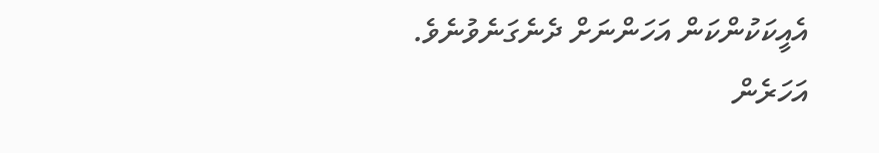އެއީކަކުންކަން އަހަންނަށް ދެނެގަނެވުނެވެ. އަހަރެން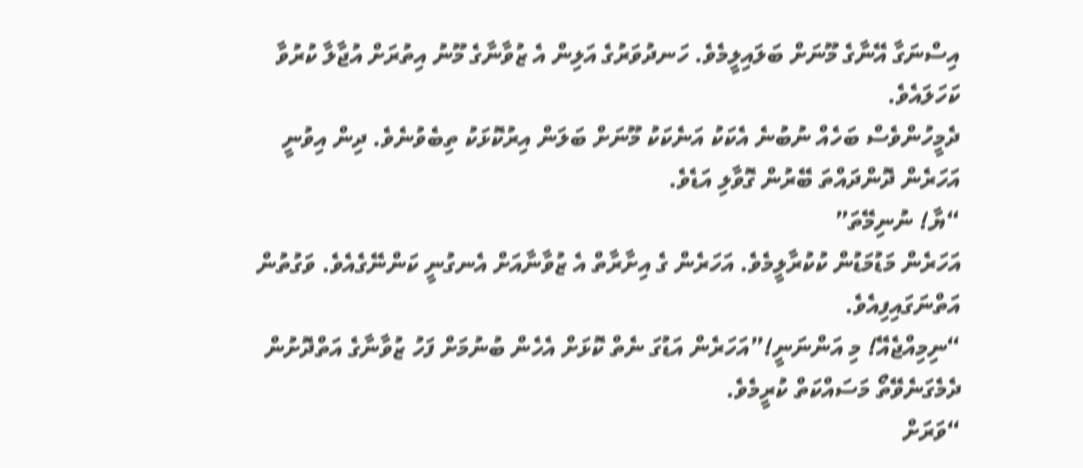އިސްނަގާ އޭނާގެ މޫނަށް ބަލައިލީމެވެ. ހަނދުވަރުގެ އަލިން އެ ޒުވާނާގެ މޫނު އިތުރަށް އުޖާލާ ކުރުވާ ކަހަލައެވެ.
ދެމީހުންވެސް ބަހެއް ނުބުނެ އެކަކު އަނެކަކު މޫނަށް ބަލަން އިރުކޮޅަކު ތިބެވުނެވެ. ދިން އިވުނީ އަހަރެން ދޮންދައްތަ ބޭރުން ގޮވާލި އަޑެވެ.
“ޔާ! ނުނިމޭތަ”
އަހަރެން މަޑުމަޑުން ކުކުރާލީމެވެ. އަހަރެން ގެ އިށާރާތް އެ ޒުވާނާއަށް އެނގުނީ ކަންނޭގެއެވެ. ވަގުތުން އަތްނަގައިފިއެވެ.
“ނިމިއްޖެއޭ! މި އަންނަނީ!”އަހަރެން އަޑުގަ ނެތް ކޮޅަށް އެހެން ބުނުމަށް ފަހު ޒުވާނާގެ އަތްދޮށުން ދެމެގަނެވޭތޯ މަސައްކަތް ކުރީމެވެ.
“ވަރަށް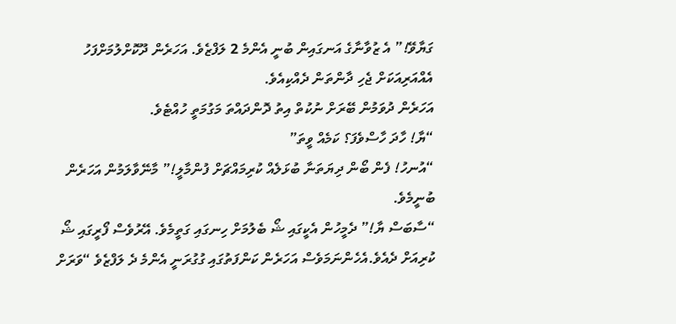ގަޔާވޭ!” އެ ޒުވާނާގެ އަނގައިން ބުނީ އެންމެ 2 ލަފްޒެވެ. އަހަރެން ދޫކޮށްލުމަށްފަހު އެއްއަރިއަކަށް ޖެހި ދާންތަން ދެއްކިއެވެ.
އަހަރެން ދުވަމުން ބޭރަށް ނުކުތް އިތު ދޮންދައްތަ މަގުމަތީ ހުއްޓެވެ.
“ޔާ! ހާދަ ހާސްވެފަ؟ ކަމެއް ވީތަ”
“އުނހު! ފެން ބޯން ދިޔަތަނާ ބުޅަލެއް ކުރިމައްޗަށް ފުންމާލީ!” މާނޭވާލަމުން އަހަރެން ބުނީމެވެ.
“ސާބަސް ޔާ!” ދެމީހުން އެކީގައި ޝޯ ބެލުމަށް ހިނގައި ގަތީމެވެ. އޭރުވެސް ފޯރީގައި ޝޯ ކުރިއަށް ދެއެވެ.އެހެންނަމަވެސް އަހަރެން ކަންފަތުގައި ގުގުރަނީ އެންމެ ދެ ލަފްޒެވެ “ވަރަށް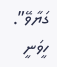ގަޔާވޭ”. ހީވަނީ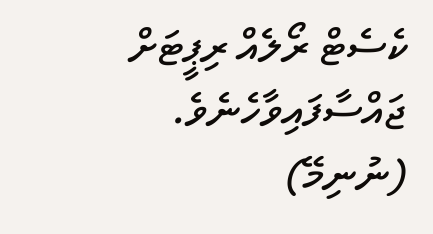ކެސެޓް ރޯލެއް ރިޕީޓަށް ޖައްސާފައިވާހެނެވެ.
(ނުނިމޭ)